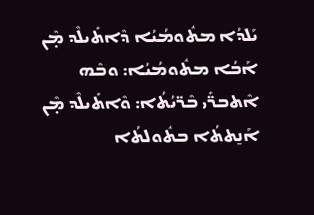ܝܰܠܕܳܐ ܡܬܽܘܡܳܝܳܐ ܕܶܐܬܺܝܠܶܕ ܡ̣ܶܢ ܐܰܒܳܐ ܡܬܽܘܡܳܝܳܐ: ܘܒܶܗ ܐܶܬܒܪ̈ܺܝ ܒܶܪ̈ܝܳܬܳܐ: ܘܶܐܬܺܝܠܶܕ ܡ̣ܶܢ ܐܰܢ̱ܬܬܳܐ ܒܬܽܘܠܬܳܐ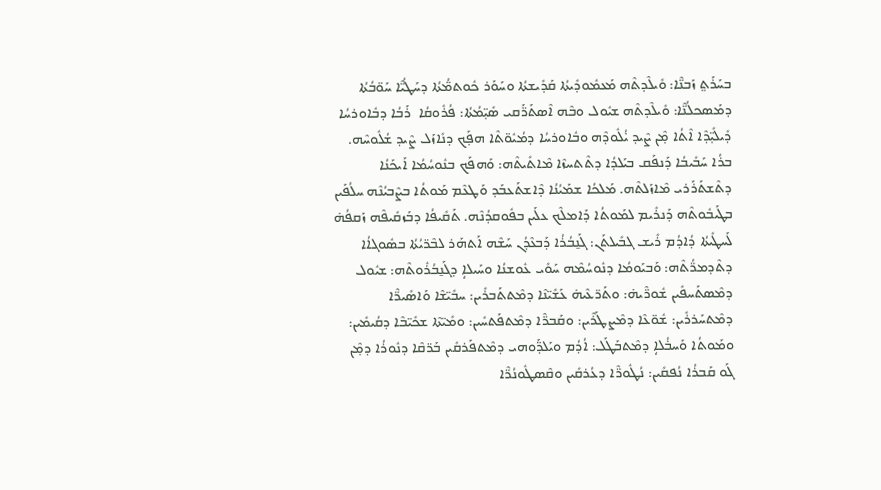ܒܚܰܪܰܬ݀ ܙܰܒܢ̈ܶܐ: ܘܺܝܠܶܕܬܶܗ ܡܰܥܡܽܘܕܺܝܬܳܐ ܩܰܕܺܝܫܬܳܐ ܘܚܰܘܰܪ ܟܽܘܬܡ̈ܳܬܳܐ ܕܚܰܛܳܝ̈ܶܐ ܚܰܘ̈ܒܳܬܳܐ ܕܡܰܣܟܠܳܢ̈ܶܐ: ܘܺܝܠܶܕܬܶܗ ܫܝܽܘܠ ܘܒܶܗ ܐܶܣܬܰܪ̈ܰܩܝ ܣܺܝ̣̈ܡܳܬܳܐ: ܦܳܪܽܘܩܳܐ  ܪܰܒܳܐ ܕܒܽܐܘܪܚܳܐ ܕܺܝܠܺܝ̣̈ܕܶܐ ܐܶܬܳܐ ܡ̣ܶܢ ܨܶܝܕ ܝ̇ܳܠܽܘܕܶܗ ܘܒܽܐܘܪܚܳܐ ܕܡܳܝܽܘ̈ܬܶܐ ܗܦ̣ܰܟ ܕܢܺܐܙܰܠ ܨܶܝܕ ܫܳܠܽܘܚܶܗ. ܒܪܳܐ ܚܰܒܺܝܒܳܐ ܕܰܢܦܰܩ ܒܝܰܠܕܳܐ ܕܬܶܬܚܙܶܐ ܡܶܐܬܺܝܬܶܗ: ܘܰܗܦܰܟ ܒܢܽܘܚܳܡܳܐ ܐܰܝܟܰܢܳܐ ܕܬܶܫܬܰܪܰܪܝ ܡܶܐܙܰܠܬܶܗ. ܡܰܠܟܳܐ ܫܡܰܝܳܢܳܐ ܕܶܐܫܬܰܥܒܰܕ ܘܰܛܥܶܡ ܡܰܘܬܳܐ ܒܨܶܒܝܳܢܶܗ ܚܠܳܦܰܝܢ ܒܛܰܝܒܽܘܬܶܗ ܕܰܢܪܺܝܡ ܠܡܰܘܬܳܐ ܕܰܐܡܠܶܟ ܥܠܰܝܢ ܒܦܽܘܩܕܳܢܶܗ. ܬܰܩܺܝܦܳܐ ܕܒܰܙܩܺܝܦܶܗ ܙܰܩܦܳܗ̇ ܠܰܚܛܺܝܬܳܐ ܕܳܐܕܳܡ ܪܺܝܫ ܓܒܺܝܠܬܰܢ: ܓܰܢ̱ܒܳܪܳܐ ܕܰܒܥܶܕܳܢ ܚܰܫܶܗ ܐܰܬܗܰܪ ܠܒܶܪ̈ܝܳܬܳܐ ܒܣܽܘܓܐܳܐ ܕܬܶܕܡܪ̈ܳܬܶܗ: ܘܰܒܝܰܘܡܳܐ ܕܢܽܘܚܳܡܶܗ ܚܰܘܺܝ ܥܽܘܫܢܳܐ ܘܚܰܝܠܐܴ ܕܓܰܢ̱ܒܳܪܽܘܬܶܗ: ܫܝܽܘܠ ܕܡܶܣܬܰܚܦܺܝܢ ܫܽܘܪ̈ܶܝܗ̇: ܘܬܰܪ̈ܥܶܝܗ̇ ܥܰܫܺܝ̈ܢܶܐ ܕܡܶܬܬܰܒܪܺܝܢ: ܚܒܺܝ̈ܫܶܐ ܘܰܐܣܺܝܪ̈ܶܐ ܕܡܶܬܚܰܪܪܺܝܢ: ܫܽܘ̈ܥܶܐ ܕܡܶܨܛܰܪܶܝܢ: ܘܩܰܒܪ̈ܶܐ ܕܡܶܬܦܰܬܚܺܝܢ: ܘܡܺܝ̈ܬܶܐ ܫܟܺܝ̈ܒܶܐ ܕܩܳܝܡܺܝܢ: ܘܡܰܘܬܳܐ ܘܰܚܒ̇ܳܠܐܴ ܕܡܶܬܒܰܛܰܠ: ܐܳܕܳܡ ܘܝܰܠܕ̈ܰܘܗܝ ܕܡܶܬܦܰܪܩܺܝܢ ܒܰܪ̈ܩܶܐ ܕܢܽܘܪܳܐ ܕܡ̣ܶܢ ܓܰܘ ܩܰܒܪܳܐ ܢܳܦܩܺܝܢ: ܢܳܛܽܘܪ̈ܶܐ ܕܥܳܪܩܺܝܢ ܘܩܶܣܛܽܘܢܳܪ̈ܶܐ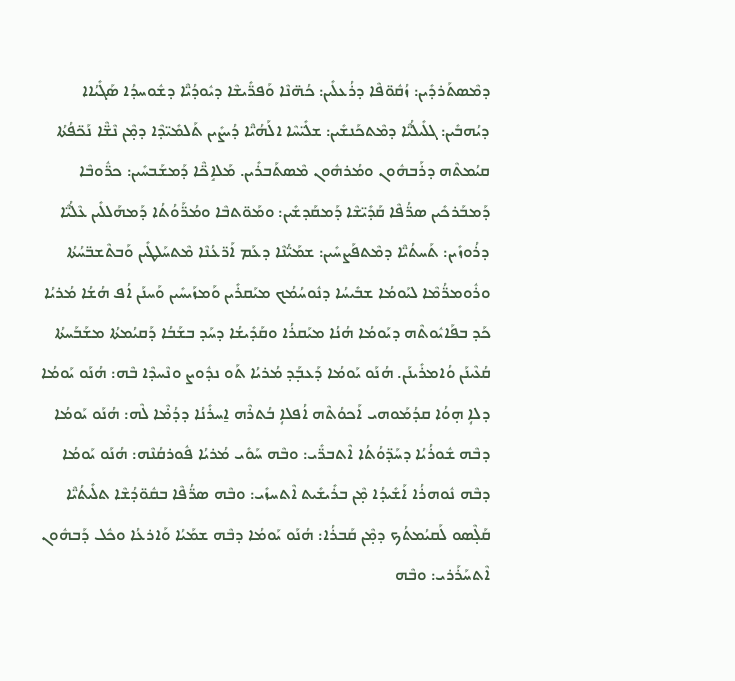ܕܡܶܣܬܰܪܕܺܝܢ: ܙܳܩܽܘ̈ܦܶܐ ܕܪܳܥܠܺܝܢ: ܟܳܗ̈ܢܶܐ ܘܰܦܪ̈ܺܝܫܶܐ ܕܝܽܘܕܳܝ̈ܶܐ ܕܫܽܘܚܕܳܐ ܣܰܓܺܝܳܐܐ ܕܝܳܗܒܺܝܢ: ܓܠܺܝܠܳܝ̈ܶܐ ܕܡܶܬܟܰܢܫܺܝܢ: ܫܠܺܝ̈ܚܶܐ ܐܠܰܗܳܝ̈ܶܐ ܕܳܝܨܺܝܢ ܬܰܠܡܺܝ̈ܕܶܐ ܕܡ̣ܶܢ ܢܶܫ̈ܶܐ ܢܰܟ̈ܦܳܬܳܐ ܩܝܳܡܬܶܗ ܕܪܰܒܗܽܘܢ ܘܡܳܪܗܽܘܢ ܡܶܣܬܰܒܪܺܝܢ. ܡܰܠܐܱܟ̈ܶܐ ܕܰܡܫܰܒܚܺܝܢ: ܟܪ̈ܽܘܒܶܐ ܕܰܡܒܰܪܟܺܝܢ ܣܪ̈ܳܦܶܐ ܩܰܕܺܝ̈ܫܶܐ ܕܰܡܩܰܕܫܺܝܢ: ܘܡܰܘ̈ܬܒܶܐ ܘܡܳܪ̈ܰܘܳܬܳܐ ܕܰܡܗܰܠܠܺܝܢ ܥܶܠܳܝ̈ܶܐ ܕܪܳܘܙܺܝܢ: ܬܰܚܬܳܝ̈ܶܐ ܕܡܶܬܦܰܨܚܺܝܢ: ܫܡܰܝ̈ܳܢܶܐ ܕܥܰܡ ܐܰܪ̈ܥܳܢܶܐ ܡܶܬܚܰܠܛܺܝܢ ܘܰܒܬܶܫܒ̈ܚܳܬܳܐ ܘܪܽܘܡܪ̈ܳܡܶܐ ܠܝܰܘܡܳܐ ܫܒܺܝܚܳܐ ܕܢܽܘܚܳܡܳܟ ܡܝܰܩܪܺܝܢ ܘܰܡܙܰܝܚܺܝܢ ܘܰܚܢܰܢ ܐܳܦ ܗܳܫܳܐ ܡܳܪܝܳܐ ܟܰܕ ܒܦܰܐܝܽܘܬܶܗ ܕܝܰܘܡܳܐ ܗܳܢܳܐ ܡܝܰܩܪܳܐ ܘܩܰܕܺܝܫܳܐ ܕܚܰܕ ܒܫܰܒܳܐ ܕܰܩܝܳܡܬܳܐ ܡܫܰܒܰܚܬܳܐ ܩܳܥܶܝܢܰܢ ܘܳܐܡܪܺܝܢܰܢ. ܗܳܢܰܘ ܝܰܘܡܳܐ ܕܰܥܒ̣ܰܕ ܡܳܪܝܳܐ ܬܰܘ ܢܕܽܘܨ ܘܢܶܚܕܶܐ ܒܶܗ: ܗܳܢܰܘ ܝܰܘܡܳܐ ܕܠܐܴ ܗ̣ܘܳܐ ܩܕܳܡܰܘܗܝ ܐܰܟܘܳܬܶܗ ܐܳܦܠܐܴ ܒܳܬܪܶܗ ܐ̱ܚܪܺܢܳܐ ܕܕܳܡ̇ܶܐ ܠܶܗ: ܗܳܢܰܘ ܝܰܘܡܳܐ ܕܒܶܗ ܫܽܘܪܳܝܳܐ ܕܚܰܕ̈ܘܳܬܳܐ ܐܶܬܒܪ̈ܺܝ: ܘܒܶܗ ܚܰܘܺܝ ܡܳܪܝܳܐ ܦܽܘܪܩܳܢܶܗ: ܗܳܢܰܘ ܝܰܘܡܳܐ ܕܒܶܗ ܢܽܘܗܪܳܐ ܐܰܫܺܝܕܳܐ ܡ̣ܶܢ ܒܪܺܝܫܺܝܬ ܐܶܬܚܙܺܝ: ܘܒܶܗ ܣܪ̈ܳܦܶܐ ܒܩܽܘ̈ܕܳܫܶܐ ܬܠܺܝܬܳܝ̈ܶܐ ܩܰܠ̣ܶܣܘ ܠܰܩܝܳܡܬܳܟ ܕܡ̣ܶܢ ܩܰܒܪܳܐ: ܗܳܢܰܘ ܝܰܘܡܳܐ ܕܒܶܗ ܫܡܰܝܳܐ ܘܰܐܪܥܳܐ ܘܟܽܠ ܕܰܒܗܽܘܢ ܐܶܬܚܰܪܰܪܝ: ܘܒܶܗ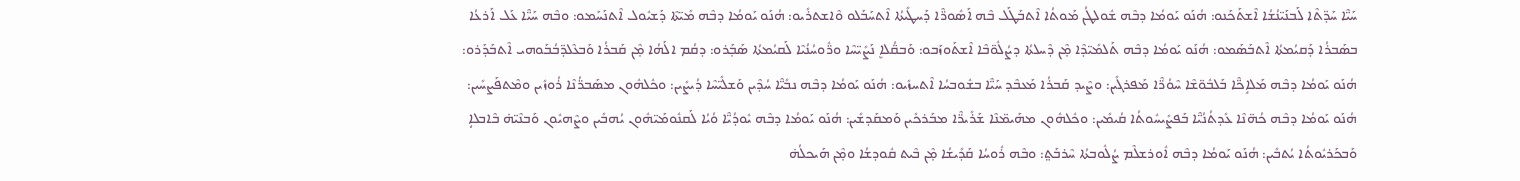ܚܰܝ̈ܶܐ ܚܰܕ̈ܬܶܐ ܠܰܒܢܰܝ̈ܢܳܫܳܐ ܐܶܫܬܰܟܰܢܘ: ܗܳܢܰܘ ܝܰܘܡܳܐ ܕܒܶܗ ܫܽܘܠܛܳܢ ܡܰܘܬܳܐ ܐܶܬܒܰܛܰܠ ܒܶܗ ܐܰܣܽܘܪ̈ܶܐ ܕܰܚܛܺܝܬܳܐ ܐܶܬܚܰܒܰܠܘ ܘܶܐܫܬܪܺܝܘ: ܗܳܢܰܘ ܝܰܘܡܳܐ ܕܒܶܗ ܡܺܝ̈ܬܶܐ ܕܰܫܝܽܘܠ ܐܶܬܢܰܚܰܡܘ: ܘܒܶܗ ܚܰܝ̈ܶܐ ܥܰܠ ܐܰܪܥܳܐ ܒܣܰܒܪܳܐ ܕܰܩܝܳܡܬܳܐ ܐܶܬܒܰܣܰܡܘ: ܗܳܢܰܘ ܝܰܘܡܳܐ ܕܒܶܗ ܬܰܠܡܺܝ̈ܕܶܐ ܡ̣ܶܢ ܕܶܚܠܬܳܐ ܕܨܳܠܽܘ̈ܒܶܐ ܐܶܫܬܰܘܙܰܒܘ: ܘܰܒܩ̈ܳܠܐܷ ܢܰܨܺܝ̈ܚܶܐ ܘܪ̈ܽܘܚܳܢܳܝܶܐ ܠܰܩܝܳܡܬܳܐ ܣܰܒ̣ܰܪܘ: ܕܩܳܡ ܐܠܰܗܳܐ ܡ̣ܶܢ ܩܰܒܪܳܐ ܘܰܒܥܶܠܕ̈ܒܳܒܰܘܗܝ ܐܶܬܒܰܕܰܪܘ: ܗܳܢܰܘ ܝܰܘܡܳܐ ܕܒܶܗ ܡܰܠܐܱܟ̈ܶܐ ܒܰܠܒܽܘ̈ܫܶܐ ܚܶܘܳܪ̈ܶܐ ܡܰܦܪܓܺܝܢ: ܘܨܶܝܕ ܩܰܒܪܳܐ ܡܰܥܒܶܕ ܚܰܝ̈ܶܐ ܒܫܽܘܒܚܳܐ ܐܶܬܚܙܺܝܘ: ܗܳܢܰܘ ܝܰܘܡܳܐ ܕܒܶܗ ܢܒܺܝ̈ܶܐ ܚܳܕܶܝܢ ܘܰܫܠܺܝ̈ܚܶܐ ܕܳܝܨܺܝܢ: ܘܟܽܠܗܽܘܢ ܡܣܰܒܪ̈ܳܢܶܐ ܪܳܘܙܺܝܢ ܘܡܶܬܦܰܨܚܺܝܢ: ܗܳܢܰܘ ܝܰܘܡܳܐ ܕܒܶܗ ܟܳܗ̈ܢܶܐ ܥܺܕܬܳܢܳܝ̈ܶܐ ܒܰܦܨܺܝܚܽܘܬܳܐ ܩܳܝܡܺܝܢ: ܘܟܽܠܗܽܘܢ ܡܗܰܝܡ̈ܢܶܐ ܫܰܪܺܝܪ̈ܶܐ ܡܒܰܪܟܺܝܢ ܘܰܡܩܰܕܫܺܝܢ: ܗܳܢܰܘ ܝܰܘܡܳܐ ܕܒܶܗ ܝܽܘܕܳܝ̈ܶܐ ܘܳܝܳܐ ܠܰܩܢܽܘܡܰܝ̈ܗܽܘܢ ܝܳܗܒܺܝܢ ܘܨܶܗܝܽܘܢ ܘܰܒܢܶܝ̈ܗ̇ ܒܶܐܒܠܐܴ ܘܰܒܟܰܪܝܽܘܬܳܐ ܝܳܬܒܺܝܢ: ܗܳܢܰܘ ܝܰܘܡܳܐ ܕܒܶܗ ܐܽܘܪܫܠܶܡ ܨܳܠܽܘܒܬܳܐ ܚܶܪܒܰܬ݀: ܘܒܶܗ ܪܽܘܚܳܐ ܩܰܕܺܝܫܳܐ ܡ̣ܶܢ ܒܶܝܬ ܩܽܘܕܫܳܐ ܘܡ̣ܶܢ ܗܰܝܟܠܳܗ̇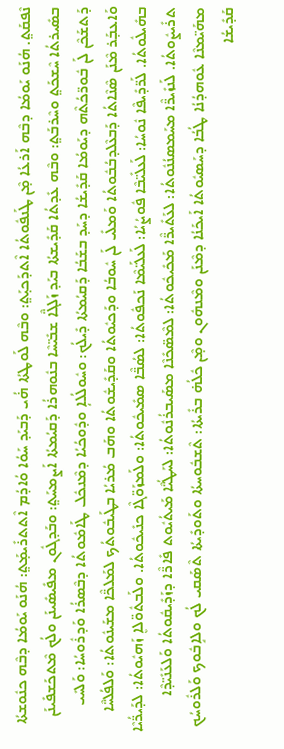ܢܶܦܩܰܬ݀. ܗܳܢܰܘ ܝܰܘܡܳܐ ܕܒܶܗ ܐܰܪܥܳܐ ܡ̣ܶܢ ܛܰܢܦܽܘܬܳܐ ܐܶܬܕܰܟܝ̣ܰܬ݀: ܘܒܶܗ ܠܰܘܛܬܳܐ ܗ̇ܳܝ ܕܰܒܝܰܕ ܚܰܘܳܐ ܘܳܐܕܳܡ ܐܶܬܬܪܺܝܡ̣ܰܬ݀: ܗܳܢܰܘ ܝܰܘܡܳܐ ܕܒܶܗ ܟܢܽܘܫܬܳܐ ܒܣܺܝܪܬܳܐ ܚܶܫܟܰܬ݀ ܘܚܶܪܒܰܬ݀: ܘܒܶܗ ܥܺܕܬܳܐ ܩܰܕܺܝܫܬܳܐ ܒܝܰܕ ܙܰܠܓ̈ܶܐ ܫܒܺܝ̈ܚܶܐ ܒܢܽܘܗܪܳܐ ܕܰܩܝܳܡܬܳܐ ܐܰܨܡܚܰܬ݀: ܘܒܰܕܓܽܘܢ ܡܦܺܝܣܺܝܢܰܢ ܘܠܳܟ ܡܶܬܟܰܫܦܺܝܢܰܢ ܕܰܬܫܰܟܶܢ ܠܰܢ ܒܽܘܪ̈ܟܳܬܶܗ ܕܝܰܘܡܳܐ ܩܰܕܺܝܫܳܐ ܕܚܰܕ ܒܫܰܒܳܐ ܕܰܩܝܳܡܬܳܐ ܕܺܝܠܳܟ: ܘܚܽܘܠܳܠܐܴ ܘܕܽܘܟܳܝܳܐ ܕܡܶܢܟܽܠ ܛܰܐܡܽܘܬܳܐ ܕܒܶܣܪܳܐ ܘܰܕܪܽܘܚܳܐ: ܘܰܠܚܺܝ ܘܰܐܥܒ̣ܰܪ ܡܶܢܰܢ ܣܶܢܶܐܬܳܐ ܕܰܒܥܶܠܕܒܳܒܽܘܬܳܐ ܘܰܡܠܺܝ ܠܰܢ ܚܽܘܒܳܐ ܘܕܰܟܝܽܘܬܳܐ ܘܩܰܕܺܝܫܽܘܬܳܐ ܘܗܰܒ ܡܳܪܝܳܐ ܒܛܰܝܒܽܘܬܳܟ ܠܡܰܠܟ̈ܶܐ ܡܫܰܝܢܽܘܬܳܐ: ܘܰܠܦܳܠܚ̈ܶܐ ܒܗܺܝܠܽܘܬܳܐ. ܠܰܪ̈ܕܺܝܦܶܐ ܢܽܘܚܳܐ: ܠܰܥܠܺܝ̈ܒܶܐ ܦܽܘܨܳܝܳܐ: ܠܰܥܠܰܝ̈ܡܶܐ ܢܰܟܦܽܘܬܳܐ: ܠܣܳܒ̈ܶܐ ܣܡܺܝܟܽܘܬܳܐ: ܘܠܰܡܙܰܘ̈ܓܶܐ ܟܢܺܝܟܽܘܬܳܐ. ܘܠܰܒܬܽܘ̈ܠܐܷ ܙܰܗܝܽܘܬܳܐ: ܠܕܰܝܪ̈ܳܝܶܐ ܬܪܺܝܨܽܘܬܳܐ. ܠܰܢܙܺܝܪ̈ܶܐ ܡܚܰܡܣܢܳܢܽܘܬܳܐ: ܠܥܰܬܺܝܪ̈ܶܐ ܡܰܟܺܝܟܽܘܬܳܐ: ܠܡܶܣ̈ܟܺܢܶܐ ܡܣܰܝܒܪܳܢܽܘܬܳܐ: ܠܚܰܛܳܝ̈ܶܐ ܡܰܝܬܳܝܽܘܬ ܦܺܐܪ̈ܶܐ ܕܙܰܕܺܝܩܽܘܬܳܐ ܘܰܠܥܰܢܺܝ̈ܕܶܐ ܡܗܰܝ̈ܡܢܶܐ ܥܽܘܗܕܳܢܳܐ ܛܳܒܳܐ ܕܚܰܣܝܽܘܬܳܐ ܐܰܝܟܰܢܳܐ ܕܡܶܢܰܢ ܘܡܶܢܗܽܘܢ ܘܡ̣ܶܢ ܟܽܠܳܗ̇ ܒܪܺܝܬܳܐ: ܬܶܫܒܽܘܚܬܳܐ ܘܬܰܘܕܺܝܬܳܐ ܬܶܣܰܩܝ ܠܳܟ ܘܠܐܱܒܽܘܟ ܘܰܠܪܽܘܚܳܟ ܩܰܕܺܝܫܳܐ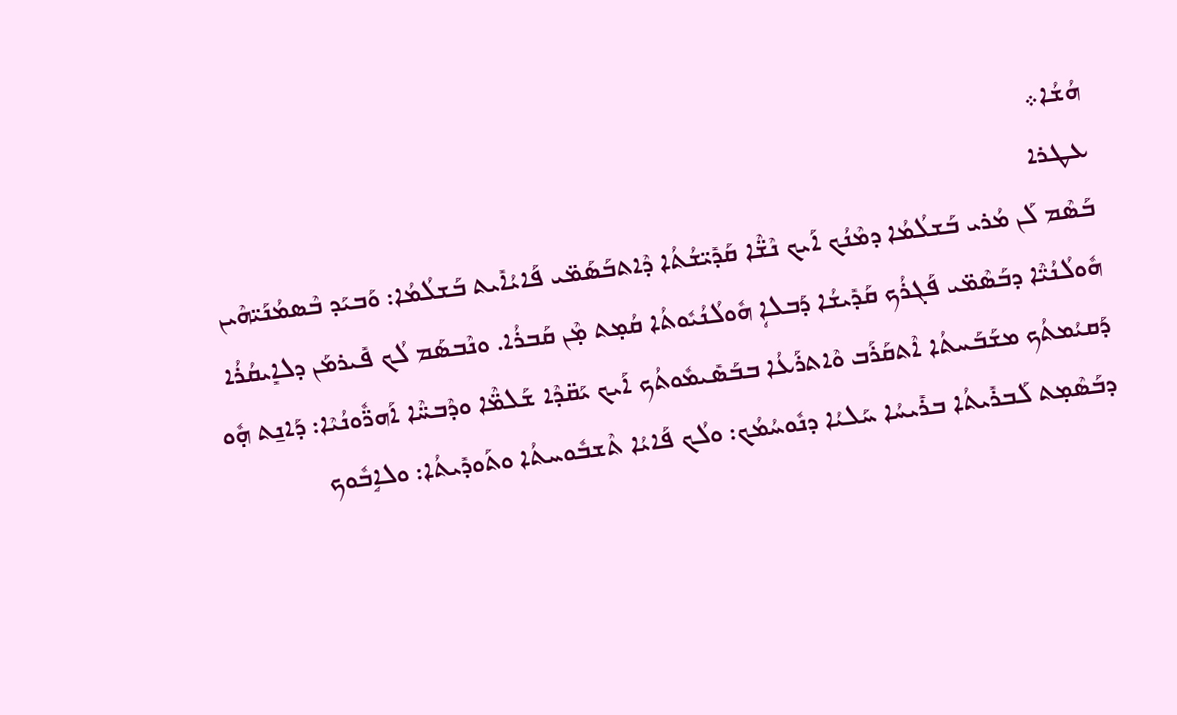ܗܳܫܳܐ܀
ܥܛܪܐ
ܒܰܣܶܡ ܠܰܢ ܡܳܪܝ ܒܰܫܠܳܡܳܐ ܕܡܶܢܳܟ ܐܰܝܟ ܢܶܫ̈ܶܐ ܩܰܕܺܝ̈ܫܳܬܳܐ ܕܶܐܬܒܰܣܰܡ̈ܝ ܦܰܐܝܳܐܺܝܬ ܒܰܫܠܳܡܳܐ: ܘܰܒܝܰܕ ܒܶܣܡܳܢܰܝ̈ܗܶܝܢ ܗܽܘܠܳܢܳܝ̈ܶܐ ܕܒܰܣܶܡ̈ܝ ܦܰܓܪܳܟ ܩܰܕܺܝܫܳܐ ܕܰܒܠܐܴ ܗܽܘܠܳܢܳܝܽܘܬܳܐ ܩܳܡ̣ܬ ܡ̣ܶܢ ܩܰܒܪܳܐ. ܘܢܶܒܣܰܡ ܠܳܟ ܦܺܝܪܡܰܢ ܕܠܐܻܝܩܳܪܳܐ ܕܰܩܝܳܡܬܳܟ ܡܫܰܒܰܚܬܳܐ ܐܶܬܩܰܪܰܒ ܘܶܐܬܪܰܥܳܐ ܒܒܰܣܺܝܡܽܘܬܳܟ ܐܰܝܟ ܝܰܩ̈ܕܶܐ ܫܰܠܡ̈ܶܐ ܘܕܶܒܚ̈ܶܐ ܐܰܗܪ̈ܽܘܢܳܝܶܐ: ܕܰܐܢ̱ܬ ܗ̣ܽܘ ܕܒܰܣܶܡ̣ܬ ܠܰܒܪܺܝܬܳܐ ܒܪܺܝܚܳܐ ܚܰܠܝܳܐ ܕܢܽܘܚܳܡܳܟ: ܘܠܳܟ ܦܰܐܝܳܐ ܬܶܫܒܽܘܚܬܳܐ ܘܬܰܘܕܺܝܬܳܐ: ܘܠܐܱܒܽܘܟ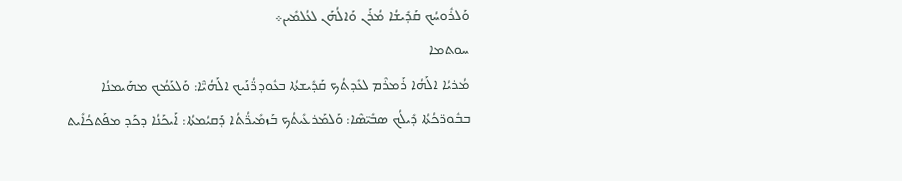ܘܰܠܪܽܘܚܳܟ ܩܰܕܺܝܫܳܐ ܡܳܪܰܢ ܘܰܐܠܳܗܰܢ ܠܥܳܠܡܺܝܢ܀
ܚܘܬܡܐ
ܡܳܪܝܳܐ ܐܠܰܗܳܐ ܪܰܡܪܶܡ ܠܥܺܕܬܳܟ ܩܰܕܺܝܫܬܳܐ ܒܥܽܘܕܪ̈ܳܢܰܝܟ ܐܠܰܗܳܝ̈ܶܐ: ܘܰܠܥܰܡܳܟ ܡܗܰܝܡܢܳܐ ܒܒܽܘܪ̈ܟܳܬܳܐ ܕܺܝܠܳܟ ܣܒܺܝ̈ܣܶܐ: ܘܰܠܡܰܪܥܺܝܬܳܟ ܒܰܙܡܺܝܪ̈ܳܬܳܐ ܕܰܩܝܳܡܬܳܐ: ܐܰܝܟܰܢܳܐ ܕܟܰܕ ܡܦܰܬܟܳܐܺܝܬ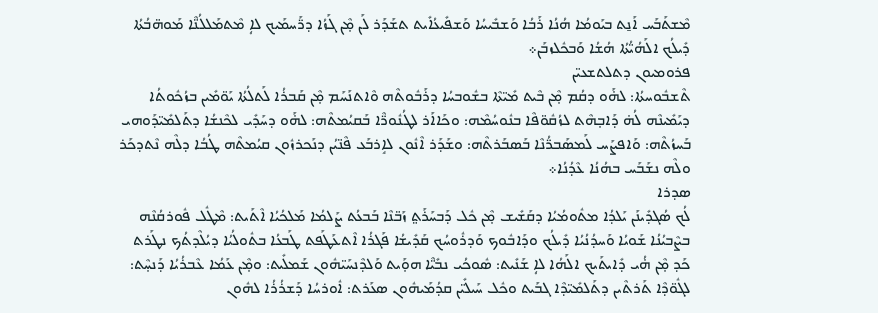ܡܶܫܬܰܒܰܚ ܐܰܢ̱ܬ ܒܝܰܘܡܳܐ ܗܳܢܳܐ ܪܰܒܳܐ ܘܰܫܒܺܝܚܳܐ ܘܰܫܦܺܝܥܳܐܺܝܬ ܬܫܰܕܰܪ ܠܰܢ ܡ̣ܶܢ ܓܰܙܳܐ ܕܪ̈ܰܚܡܰܝܟ ܠܐܴ ܡܶܬܡܰܠܠܳܢ̈ܶܐ ܡܰܘܗ̈ܒܳܬܳܐ ܕܺܝܠܳܟ ܐܠܰܗܳܝ̈ܳܬܳܐ ܗܳܫܳܐ ܘܰܒܟܽܠܙܒܰܢ܀
ܦܪܘܡܝܘܢ ܕܬܠܬܫܥܝ̈ܢ
ܬܶܫܒܽܘܚܬܳܐ: ܠܗ̇ܰܘ ܕܩܳܡ ܡ̣ܶܢ ܒܶܝܬ ܡܺܝ̈ܬܶܐ ܒܫܽܘܒܚܳܐ ܕܪܰܒܽܘܬܶܗ ܘܶܐܬܢܰܚܰܡ ܡ̣ܶܢ ܩܰܒܪܳܐ ܠܰܬܠܳܬܳܐ ܝܰܘ̈ܡܺܝܢ ܒܙܳܟܽܘܬܳܐ ܕܝܰܡܺܝܢܶܗ ܠܳܗ̇ ܕܰܐܒ̣ܗܶܬ ܠܙܳܩܽܘ̈ܦܶܐ ܒܢܽܘܚܳܡܶܗ: ܘܟܰܐܐܰܪ ܠܛܳܢܽܘܪ̈ܶܐ ܒܰܩܝܳܡܬܶܗ: ܠܗ̇ܰܘ ܕܚܰܕܺܝ ܠܟܶܢܫܳܐ ܕܬܰܠܡܺܝ̈ܕܰܘܗܝ ܒܰܚܙܳܬܶܗ: ܘܰܐܦܨܰܚ ܠܰܡܣܰܒܪ̈ܳܢܶܐ ܒܰܣܒܰܪܬܶܗ: ܘܫܰܕܰܪ ܐܶܢܽܘܢ ܠܐܱܪܒܰܥ ܦܶܢ̈ܝܳܢ ܕܢܰܟܪܙܽܘܢ ܩܝܳܡܬܶܗ ܛܳܒܳܐ ܕܠܶܗ ܢܶܬܕܟܰܪ ܘܠܶܗ ܢܫܰܒܰܚ ܒܗܳܢܳܐ ܥܶܕܳܢܳܐ܀
ܣܕܪܐ
ܠܳܟ ܣܳܓܕܺܝܢܰܢ ܝܰܠܕܳܐ ܡܬܽܘܡܳܝܳܐ ܕܩܰܫܺܝܫ ܡ̣ܶܢ ܟܽܠ ܕܰܒܚܰܪܰܬ݀ ܙܰܒ̈ܢܶܐ ܒܰܒܥܳܬ ܨܰܠܡܳܐ ܡܰܠܟܳܝܳܐ ܐܶܬܰܝܬ: ܡܶܛܽܠ ܦܽܘܪܩܳܢܶܗ ܒܨܶܒܝܳܢܳܐ ܫܰܘܝܳܐ ܘܰܚܕܳܢܳܝܳܐ ܕܺܝܠܳܟ ܘܕܰܐܒܽܘܟ ܘܰܕܪܽܘܚܳܟ ܩܰܕܺܝܫܳܐ ܦܰܓܪܳܐ ܐܶܬܥܰܛܰܦܬ ܛܰܒܥܳܐ ܒܬܽܘܠܳܝܳܐ ܕܝܳܠܶܕܬܳܟ ܢܛܰܪܬ ܟܰܕ ܡ̣ܶܢ ܗ̇ܳܝ ܕܺܐܝܬܰܝܟ ܐܠܰܗܳܐ ܠܐܴ ܫܰܢܺܝܬ: ܣܽܘܟܳܝ ܢܒܺܝ̈ܶܐ ܗܘ̣ܰܝܬ ܘܰܠܕܶܢܚܰܝ̈ܗܽܘܢ ܫܰܡܠܺܝܬ: ܘܡ̣ܶܢ ܥܰܡܳܐ ܥܶܒܪܳܝܳܐ ܕܰܢܚ̣ܶܬ: ܠܓܽܘ̈ܕܶܐ ܬܰܪܬܶܝܢ ܕܬܰܠܡܺܝ̈ܕܶܐ ܓܒܰܝܬ ܘܟܽܠ ܚܰܝܠܺܝ̈ܢ ܩܕܳܡܰܝܗܽܘܢ ܣܥܰܪܬ: ܐܽܘܪܚܳܐ ܕܰܫܪܳܪܳܐ ܠܗܽܘܢ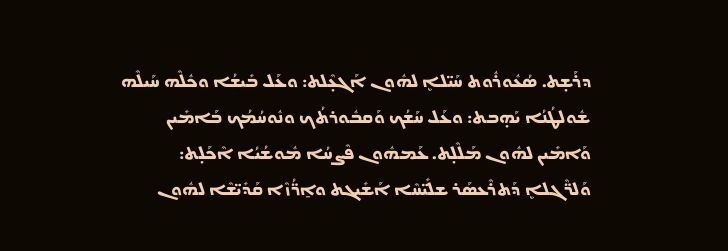ܕܪܰܫ̣ܬ. ܣܳܥܽܘܪܽܘܬ ܚܰܝ̈ܠܐܷ ܠܗܽܘܢ ܐܰܓܥ̣ܶܠܬ: ܘܥܰܠ ܒܺܝܫܳܐ ܘܟܽܠܶܗ ܚܰܝܠܶܗ ܫܽܘܠܛܳܢܳܐ ܝܰܗ̣ܒܬ: ܘܥܰܠ ܚܰܫܳܟ ܘܰܩܒܽܘܪܬܳܟ ܘܢܽܘܚܳܡܳܟ ܒܰܐܡܺܝܢ ܘܰܐܡܺܝܢ ܠܗܽܘܢ ܡܰܠܶܠ̣ܬ. ܥܰܡܗܽܘܢ ܦܶܨܚܳܐ ܡܽܘܫܳܝܳܐ ܐܶܟܰܠ̣ܬ: ܘܰܠܪ̈ܶܓܠܐܷ ܕܰܬܪܶܥܣܰܪ ܫܠܺܝ̈ܚܶܐ ܐܰܫܺܝܓܬ ܘܐ̱ܪ̈ܳܙܶܐ ܩܰܕܺܝ̈ܫܶܐ ܠܗܽܘܢ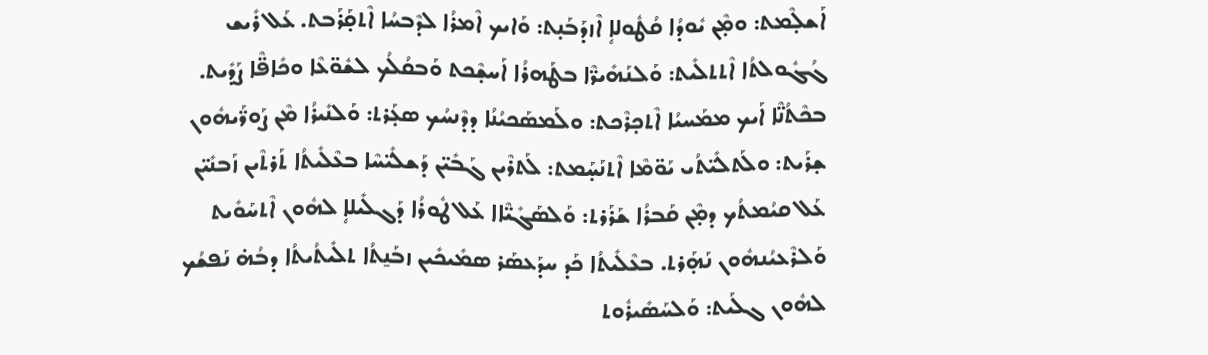ܐܰܫܠ̣ܶܡܬ: ܘܡ̣ܶܢ ܝܽܘܕܳܐ ܩܳܛܽܘܠܐܴ ܐܶܙܕܰܒܰܢ̣ܬ: ܘܰܐܝܟ ܐܶܡܪܳܐ ܠܕܶܒܚܳܐ ܐܶܬܩ̣ܰܪܰܒܬ. ܥܰܠ ܪܺܝܫ ܓܳܓܽܘܠܬܳܐ ܐܶܬܬܠܺܝܬ: ܘܰܠܢܰܗܺܝܪ̈ܶܐ ܒܛܰܗܪܳܐ ܐܰܚܫ̣ܶܟܬ ܘܰܒܩܳܠܳܟ ܠܫܽܘ̈ܥܶܐ ܘܟܺܐܦ̈ܶܐ ܨܰܕܺܝܬ. ܒܟܶܬܳܢ̈ܶܐ ܐܰܝܟ ܡܡܰܚܝܳܐ ܐܶܬܟ̣ܪܶܟܬ: ܘܠܰܡܣܰܟܝܳܢܳܐ ܕܕܶܢܚܳܟ ܣܥ̣ܰܪܬ: ܘܰܠܢܺܝܪܳܐ ܡܶܢ ܨܰܘܪ̈ܰܝܗܽܘܢ ܫ̣ܪܰܝܬ: ܘܠܰܬܠܺܝ̈ܬܳܝ ܝܰܘ̈ܡܶܐ ܐܶܬܢܰܚ̣ܰܡܬ: ܠܰܬܪܶܝܢ ܓܰܒܺܝ̈ܢ ܕܰܫܠܺܝ̈ܚܶܐ ܒܥܶܠܺܝܬܳܐ ܬܰܪܬܶܝܢ ܙܰܒܢܺܝ̈ܢ ܥܰܠ ܩܝܳܡܬܳܟ ܕܡ̣ܶܢ ܩܰܒܪܳܐ ܫܰܪܰܪܬ: ܘܰܠܣܰܓܺܝ̈ܶܐܐ ܥܰܠ ܛܽܘܪܳܐ ܕܰܓܠܺܝܠܐܴ ܠܗܽܘܢ ܐܶܬܚܰܘܺܝܬ ܘܰܠܪܶܥܝܳܢܗܽܘܢ ܢܰܗ̣ܰܪܬ. ܒܥܶܠܺܝܬܳܐ ܟܰܕ ܚܕܰܥܣܰܪ ܣܡܺܝܟܺܝܢ ܙܒܰܢ̱ܬܳܐ ܬܠܺܝܬܳܝܬܳܐ ܕܒܳܗ̇ ܢܰܦܫܳܟ ܠܗܽܘܢ ܓܠܰܝܬ: ܘܰܠܚܰܣܺܝܪܽܘܬ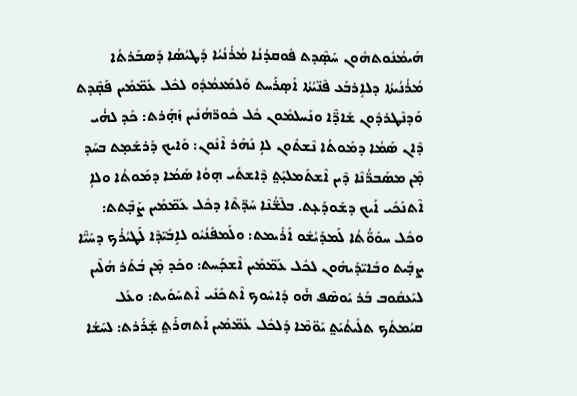ܗܰܝܡܳܢܽܘܬܗܽܘܢ ܚܰܣ̣ܶܕܬ ܦܽܘܩܕܳܢܳܐ ܡܳܪܳܢܳܝܳܐ ܕܰܛܝܳܣܳܐ ܕܰܣܒܰܪܬܳܐ ܡܳܪܳܢܳܝܬܳܐ ܕܠܐܱܪܒܰܥ ܦܶܢ̈ܝܳܬܳܐ ܐܰܣ̣ܪܰܚܬ ܘܰܠܡܰܥܡܳܕܽܘ ܠܟܽܠ ܥܰܡ̈ܡܺܝܢ ܦܰܩ̣ܶܕܬ ܘܰܕܢܶܛܪܕܽܘܢ ܫܺܐܕ̈ܶܐ ܘܢܰܚܠܡܽܘܢ ܟܽܠ ܟܽܘܪ̈ܗܳܢܺܝܢ ܙܰܗ̣ܰܪܬ: ܟܰܕ ܠܗ̇ܳܝ ܕܶܐܢ ܣܰܡܳܐ ܕܡܰܘܬܳܐ ܢܶܫܬܽܘܢ ܠܐܴ ܢܰܗܰܪ ܐܶܢܽܘܢ: ܘܰܐܝܟ ܕܰܪܫܰܡ̣ܬ ܒܚܰܕ ܡ̣ܶܢ ܡܣܰܒܪ̈ܳܢܶܐ ܕܶܝܢ ܐܶܫܬܰܡܠܝ̣ܰܬ݀ ܕܶܐܫܬܺܝ ܗ̣ܘܳܐ ܣܰܡܳܐ ܕܡܰܘܬܳܐ ܘܠܐܴ ܐܶܬܢܰܟܺܝ ܐܰܝܟ ܕܫܰܘܕܰܥ̣ܬ. ܒܠܶܫ̈ܳܢܶܐ ܚܰܕ̈ܬܶܐ ܕܟܽܠ ܥܰܡ̈ܡܺܝܢ ܨܰܒ̣ܶܬܬ: ܘܟܽܠ ܚܘܰܘ̈ܳܬܳܐ ܠܰܡܕܰܝܳܫܽܘ ܐܰܪܺܝܡܬ: ܘܠܰܡܦܰܢܳܝܽܘ ܠܐܱܒܺܝ̈ܕܶܐ ܠܰܛܝܳܪܳܟ ܕܚܰܝ̈ܶܐ ܨܒ̣ܰܝܬ ܘܒܺܐܝ̈ܕܰܝܗܽܘܢ ܠܟܽܠ ܥܰܡ̈ܡܺܝܢ ܐܶܫܟ̣ܰܚܬ: ܘܟܰܕ ܡ̣ܶܢ ܒܳܬܰܪ ܗܳܠܶܝܢ ܠܝܰܥܩܽܘܒ ܒܰܪ ܝܰܘܣܶܦ ܗ̇ܰܘ ܕܰܐܚܽܘܟ ܐܶܬܟܰܢܺܝ ܐܶܬܚܰܘܺܝܬ: ܘܥܰܠ ܩܝܳܡܬܳܟ ܬܠܺܝܬܳܝܰܬ݀ ܝܰܘ̈ܡܶܐ ܕܰܠܟܽܠ ܥܰܡ̈ܡܺܝܢ ܐܰܬܗܪܰܬ݀ ܫ̣ܰܪܰܪܬ: ܠܚܰܫܳܐ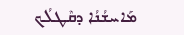ܡܰܐܚܫܳܢܳܐ ܕܩܶܛܠܳܟ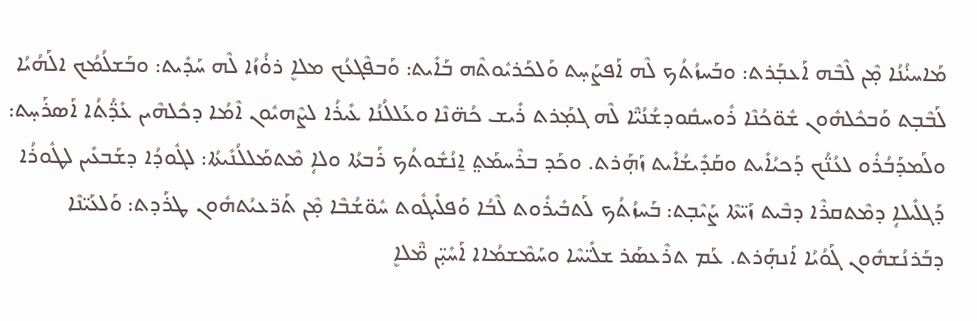ܡܰܐܚܝ̇ܳܢܳܐ ܡ̣ܶܢ ܠܶܒܶܗ ܐܰܥܒ̣ܰܪܬ: ܘܒܰܚܙܳܬܳܟ ܠܶܗ ܐܰܦܨܰܚ̣ܬ ܘܰܠܟܰܪܝܽܘܬܶܗ ܒܰܐܺܝܬ: ܘܰܒܦܶܓܥܳܟ ܡܠܐܷ ܪܘ̇ܳܙܳܐ ܠܶܗ ܚܰܕܺܝܬ: ܘܒܰܫܠܳܡܳܟ ܐܠܰܗܳܝܳܐ ܠܰܒܶܒ̣ܬ ܘܰܒܟܽܠܗܽܘܢ ܫܽܘ̈ܟܳܢܶܐ ܪܽܘܚܩܽܘܕܫܳܢܳܝ̈ܶܐ ܠܶܗ ܓܡ̣ܰܪܬ ܪܺܝܫ ܟܳܗ̈ܢܶܐ ܘܥܰܠܠܳܢܳܐ ܥܺܝܪܳܐ ܠܨܶܗܝܽܘܢ ܐܶܡܳܐ ܕܟܽܠܗܶܝܢ ܥܺܕ̈ܳܬܳܐ ܐܰܣܪܰܚ̣ܬ: ܘܠܰܡܕܰܒܳܪܽܘ ܠܥܳܢ̈ܳܟ ܕܰܟܝܳܐܺܝܬ ܘܩܰܕܺܝܫܳܐܺܝܬ ܙܰܗ̣ܰܪܬ. ܘܟܰܕ ܒܪܶܚܡܰܬ݀ ܐ̱ܢܳܫܽܘܬܳܟ ܪܰܒܬܳܐ ܘܠܐܴ ܡܶܬܡܰܠܠܳܢܺܝܬܳܐ: ܠܓܽܘܕܳܐ ܕܫܰܒܥܺܝܢ ܠܛܽܘܪܳܐ ܕܰܓܠܺܝܠܐܴ ܕܡܶܬܩܪܶܐ ܕܒܶܝܬ ܙܰܝ̈ܬܶܐ ܨܰܝܶܒ̣ܬ: ܒܰܚܙܳܬܳܟ ܠܰܬܒܺܝܪܽܘܬ ܠܶܒܳܐ ܘܰܦܠܺܝܓܽܘܬ ܚܽܘ̈ܫܳܒܶܐ ܡ̣ܶܢ ܬܰܪ̈ܥܝܳܬܗܽܘܢ ܛܪܰܕܬ: ܘܰܠܥܰܝ̈ܢܶܐ ܕܒܰܪܢܳܫܗܽܘܢ ܓܰܘܳܝܳܐ ܐܰܢܗ̣ܰܪܬ. ܥܰܡ ܬܪܶܥܣܰܪ ܫܠܺܝ̈ܚܶܐ ܘܚܰܡܶܫܡܳܐܐ ܐܰܚܺܝ̣̈ܢ ܡ̈ܶܠܐܷ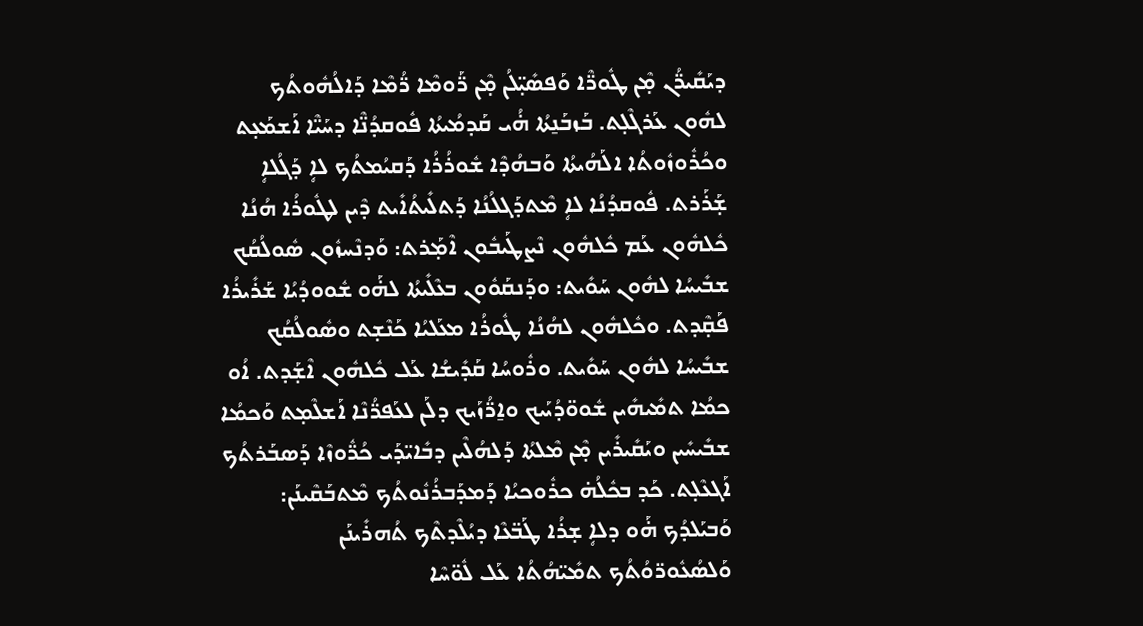ܕܝܰܩܺܝܪ̈ܳܢ ܡ̣ܶܢ ܛܽܘܪ̈ܶܐ ܘܰܦܣܺܝ̣̈ܠܳܢ ܡ̣ܶܢ ܪ̈ܰܘܡܶܐ ܪ̈ܳܡܶܐ ܕܰܐܠܳܗܽܘܬܳܟ ܠܗܽܘܢ ܥܰܪܓܶܠ̣ܬ. ܒܰܙܒܰܢ̱ܬܳܐ ܗ̇ܳܝ ܩܰܕܡܳܝܬܳܐ ܦܽܘܩܕܳܢ̈ܶܐ ܕܚܰܝ̈ܶܐ ܐܰܫܡܰܥ̣ܬ ܘܟܳܪܽܘܙܽܘܬܳܐ ܐܠܰܗܳܝܬܳܐ ܘܰܒܗܳܕܶܐ ܫܽܘܪܳܪܳܐ ܕܰܩܝܳܡܬܳܟ ܠܐܴ ܕܰܓܳܠܐܴ ܫ̣ܰܪܰܪܬ. ܦܽܘܩܕܳܢܳܐ ܠܐܴ ܡܶܬܕܰܓܠܳܢܳܐ ܕܰܬܠܺܝܬܳܐܺܝܬ ܕܶܝܢ ܠܛܽܘܪܳܐ ܗܳܢܳܐ ܟܽܠܗܽܘܢ ܥܰܡ ܟܽܠܗܽܘܢ ܢܶܨܛܰܝܒܽܘܢ ܐܶܡ̣ܰܪܬ: ܘܰܕܢܶܚܙܽܘܢ ܣܽܘܠܳܩܳܟ ܫܒܺܝܚܳܐ ܠܗܽܘܢ ܚܰܘܺܝܬ: ܘܕܰܢܩܰܘܽܘܢ ܒܥܶܠܺܝܬܳܐ ܠܗ̇ܰܘ ܫܽܘܘܕܳܝܳܐ ܫܰܪܺܝܪܳܐ ܦܰܩ̣ܶܕܬ. ܘܟܽܠܗܽܘܢ ܠܗܳܢܳܐ ܛܽܘܪܳܐ ܡܥܰܠܝܳܐ ܟܰܢܶܫ̣ܬ ܘܣܽܘܠܳܩܳܟ ܫܒܺܝܚܳܐ ܠܗܽܘܢ ܚܰܘܺܝܬ. ܘܪܽܘܚܳܐ ܩܰܕܺܝܫܳܐ ܥܰܠ ܟܽܠܗܽܘܢ ܐܶܫ̣ܰܕܬ. ܐܳܘ ܟܡܳܐ ܬܡܺܝܗܺܝܢ ܫܽܘܘ̈ܕܳܝܰܝܟ ܘܐ̱ܪ̈ܳܙܰܝܟ ܕܠܰܢ ܠܥܰܦܪ̈ܳܢܶܐ ܐܰܫܠܶܡ̣ܬ ܘܰܟܡܳܐ ܫܒܺܝܚܺܝܢ ܘܝܰܩܺܝܪܺܝܢ ܡ̣ܶܢ ܡܶܠܬܳܐ ܕܰܠܗܳܠܶܝܢ ܕܒܺܐܝ̈ܕܰܝ ܟܳܪ̈ܽܘܙܶܐ ܕܰܣܒܰܪܬܳܟ ܐܰܓܥܶܠ̣ܬ. ܟܰܕ ܒܟܽܠܳܗ̇ ܟܪܽܘܟܝܳܐ ܕܰܡܕܰܒܪܳܢܽܘܬܳܟ ܡܶܬܒܰܩܶܝܢܰܢ: ܘܰܒܝܰܠܕܳܟ ܗ̇ܰܘ ܕܠܐܴ ܫ̣ܪܳܐ ܛܰܒ̈ܥܶܐ ܕܝܳܠܶܕܬܶܟ ܬܳܗܪܺܝܢܰܢ ܘܰܠܣܳܥܽܘܪ̈ܘܳܬܳܟ ܬܡܺܝ̈ܗܳܬܳܐ ܥܰܠ ܠܽܘ̈ܚܶܐ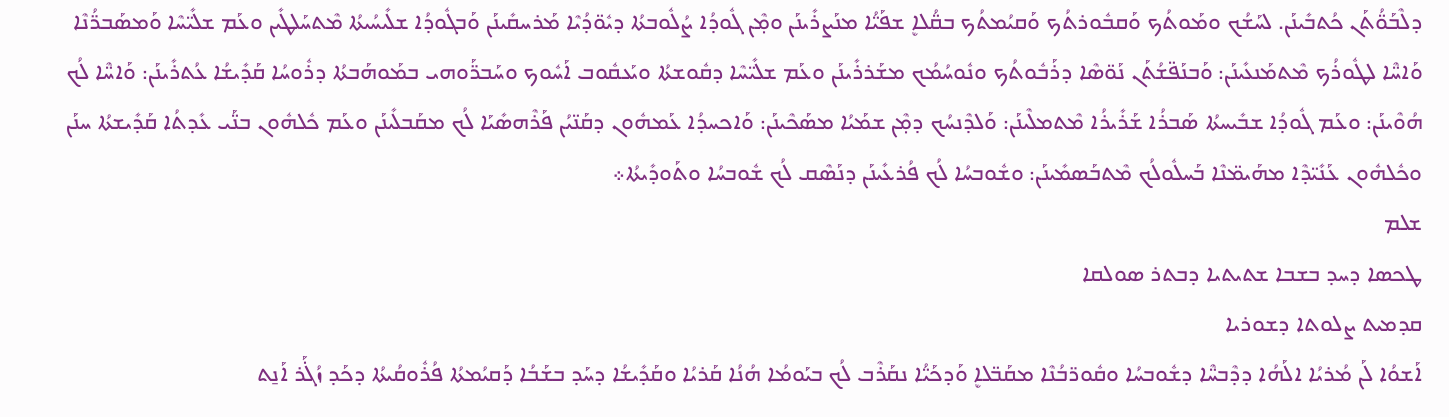ܕܠܶܒܰܘ̈ܳܬܰܢ ܟܳܬܒܺܝܢܰܢ. ܠܚܰܫܳܟ ܘܡܰܘܬܳܟ ܘܰܩܒܽܘܪܬܳܟ ܘܰܩܝܳܡܬܳܟ ܒܩ̈ܳܠܐܷ ܫܦܰܝ̈ܳܐ ܡܢܰܨܪܺܝܢܰܢ ܘܡ̣ܶܢ ܓܽܘܕܳܐ ܨܳܠܽܘܒܬܳܐ ܕܝܽܘ̈ܕܳܝܶܐ ܡܰܪܚܩܺܝܢܰܢ ܘܰܒܓܽܘܕܳܐ ܫܠܺܝܚܳܝܬܳܐ ܡܶܬܚܰܠܛܺܝܢ ܘܥܰܡ ܫܠܺܝ̈ܚܶܐ ܘܰܡܣܰܒܪ̈ܳܢܶܐ ܘܰܐܚ̈ܶܐ ܠܛܽܘܪܳܟ ܡܶܬܡܰܢܥܺܝܢܰܢ: ܘܰܒܢܰܦ̈ܫܳܬܰܢ ܢܰܘ̈ܣܶܐ ܕܪܰܒܽܘܬܳܟ ܘܢܽܘܚܳܡܳܟ ܡܫܰܪܪܺܝܢܰܢ ܘܥܰܡ ܫܠܺܝ̈ܚܶܐ ܕܩܽܘܫܬܳܐ ܘܝܰܥܩܽܘܒ ܐܰܚܽܘܟ ܘܚܰܒܪ̈ܰܘܗܝ ܒܡܰܘܗܰܒܬܳܐ ܕܪܽܘܚܳܐ ܩܰܕܺܝܫܳܐ ܥܳܬܪܺܝܢܰܢ: ܘܰܐܚ̈ܶܐ ܠܳܟ ܗܳܘܶܝܢܰܢ: ܘܥܰܡ ܓܽܘܕܳܐ ܫܒܺܝܚܬܳܐ ܣܰܒܪܳܐ ܫܰܪܺܝܪܳܐ ܡܶܬܡܠܶܝܢܰܢ: ܘܰܠܕܶܢܚܳܟ ܕܡ̣ܶܢ ܫܡܰܝܳܐ ܡܣܰܟܶܝܢܰܢ: ܘܰܐܟܚܕܳܐ ܥܰܡܗܽܘܢ ܕܩܰܢ̈ܝܳܢ ܦܰܪܶܗܣܺܝܰܐ ܠܳܟ ܡܩܰܒܠܺܝܢܰܢ ܘܥܰܡ ܟܽܠܗܽܘܢ ܒܢ̈ܰܝ ܥܺܕܬܳܐ ܩܰܕܺܝܫܬܳܐ ܚܢܰܢ ܘܟܽܠܗܽܘܢ ܥܰܢܺܝ̈ܕܶܐ ܡܗܰܝܡ̈ܢܶܐ ܒܰܚܠܽܘܠܳܟ ܡܶܬܒܰܣܡܺܝܢܰܢ: ܘܫܽܘܒܚܳܐ ܠܳܟ ܦܳܪܥܺܝܢܰܢ ܕܢܰܣܶܩ ܠܳܟ ܫܽܘܒܚܳܐ ܘܬܰܘܕܺܝܬܳܐ܀
ܫܠܡ
ܛܟܣܐ ܕܚܕ ܒܫܒܐ ܫܬܝܬܝܐ ܕܒܬܪ ܣܘܠܩܐ
ܩܕܡܝܬ ܨܠܘܬܐ ܕܫܘܪܝܐ
ܐܰܫܘܳܐ ܠܰܢ ܡܳܪܝܳܐ ܐܠܰܗܳܐ ܕܕܶܒܚ̈ܶܐ ܕܫܽܘܒܚܳܐ ܘܩܽܘܪ̈ܒܳܢܶܐ ܡܩܰܒ̈ܠܐܷ ܘܰܕܟܰܝ̈ܳܐ ܢܩܰܪܶܒ ܠܳܟ ܒܝܰܘܡܳܐ ܗܳܢܳܐ ܩܰܪܝܳܐ ܘܩܰܕܺܝܫܳܐ ܕܚܰܕ ܒܫܰܒܳܐ ܕܰܩܝܳܡܬܳܐ ܦܳܪܽܘܩܳܝܬܳܐ ܕܟܰܕ ܙܳܓ̇ܰܪ ܐܰܢ̱ܬ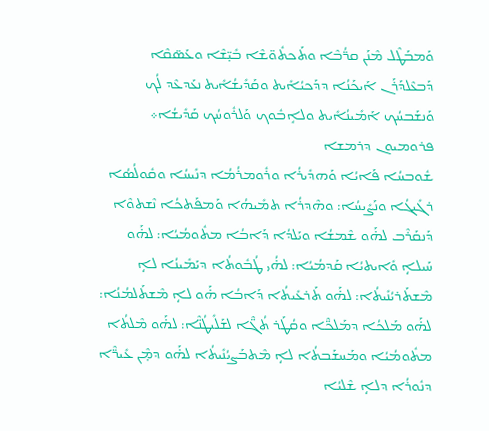ܘܰܡܒܰܛܶܠ ܡܶܢܰܢ ܩܪ̈ܳܒܶܐ ܘܬܰܟܬܽܘ̈ܫܶܐ ܒܺܝ̣̈ܫܶܐ ܘܥܰܣ̈ܩܶܐ ܕܰܒܥܶܠܕܰܪܰܢ ܐܰܝܟܰܢܳܐ ܕܕܰܟܝܳܐܺܝܬ ܘܩܰܕܺܝܫܳܐܺܝܬ ܢܥܰܕܥܶܕ ܠܳܟ ܘܰܢܫܰܒܚܳܟ ܐܰܡܺܝܢܳܐܺܝܬ ܘܠܐܱܒܽܘܟ ܘܰܠܪܽܘܚܳܟ ܩܰܕܺܝܫܳܐ܀
ܦܪܘܡܝܘܢ ܕܪܡܫܐ
ܫܽܘܒܚܳܐ ܦܰܐܝܳܐ ܘܰܗܕܺܝܪܳܐ ܘܪܽܘܡܪܳܡܳܐ ܕܢܺܝܚܳܐ ܘܩܽܘܠܳܣܳܐ ܪܓܺܝܓܳܐ ܘܢܰܨܺܝܚܳܐ: ܘܗܶܕܪܳܐ ܬܡܺܝܗܳܐ ܘܰܡܦܰܬܟܳܐ ܢܶܫܬܘܶܐ ܕܰܢܩܰܪܶܒ ܠܗ̇ܰܘ ܫܶܡܫܳܐ ܘܝܰܠܕܳܐ ܕܰܐܒܳܐ ܡܬܽܘܡܳܝܳܐ: ܠܗ̇ܰܘ ܚܰܝܠܐܴ ܘܺܐܝܬܝܳܐ ܩܰܕܡܳܝܳܐ: ܠܗ̇ܳܝ ܛܳܒܽܘܬܳܐ ܕܝܰܡܺܝܢܳܐ ܠܐܴ ܡܶܫܬܰܪܝܳܢܺܝܬܳܐ: ܠܗ̇ܰܘ ܬܰܪܥܺܝܬܳܐ ܕܰܐܒܳܐ ܗ̇ܰܘ ܠܐܴ ܡܶܫܬܰܠܡܳܢܳܐ: ܠܗ̇ܰܘ ܡܰܠܟܳܐ ܕܡܰܠܟ̈ܶܐ ܘܩܳܛܰܪ ܬܳܓ̈ܶܐ ܠܫܰܠܺܝܛܳܢ̈ܶܐ: ܠܗ̇ܰܘ ܡܶܠܬܳܐ ܡܬܽܘܡܳܝܳܐ ܘܡܰܚܫܰܒܬܳܐ ܠܐܴ ܡܶܬܒܰܨܝܳܢܺܝܬܳܐ ܠܗ̇ܰܘ ܕܡ̣ܶܢ ܥܺܝܪ̈ܶܐ ܕܢܽܘܪܳܐ ܕܠܐܴ ܫܶܠܝܳܐ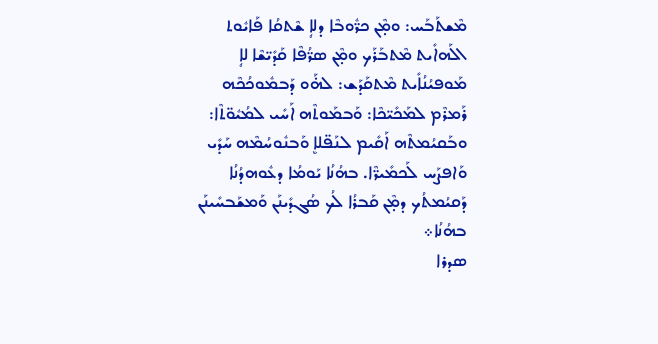ܡܶܫܬܰܒܰܚ: ܘܡ̣ܶܢ ܟܪ̈ܽܘܒܶܐ ܕܠܐܴ ܫܶܬܩܳܐ ܦܰܐܝܽܘܬ ܐܠܰܗܐܺܝܬ ܡܶܬܒܰܪܰܟ ܘܡ̣ܶܢ ܣܪ̈ܳܦܶܐ ܩܰܕܺܝ̈ܫܶܐ ܠܐܴ ܡܰܘܦܝܳܢܳܐܺܝܬ ܡܶܬܩܰܕܰܫ: ܠܗ̇ܰܘ ܕܰܒܡܽܘܟܳܟܶܗ ܪܰܡܪܶܡ ܠܡܰܟܺܝ̈ܟܶܐ: ܘܰܒܡܰܘܬܶܗ ܐܰܚܺܝ ܠܡܳܝܽܘ̈ܬܶܐ: ܘܒܰܩܝܳܡܬܶܗ ܐܰܩܺܝܡ ܠܢܰܦ̈ܠܐܷ ܘܰܒܢܽܘܚܳܡܶܗ ܚܰܕܺܝ ܘܰܐܦܨܰܚ ܠܰܟܡܺܝܪ̈ܶܐ. ܒܗܳܢܳܐ ܝܰܘܡܳܐ ܕܥܽܘܗܕܳܢܳܐ ܕܰܩܝܳܡܬܳܟ ܕܡ̣ܶܢ ܩܰܒܪܳܐ ܠܳܟ ܣܳܓܕܺܝܢܰܢ ܘܰܡܫܰܒܚܺܝܢܰܢ ܒܗܳܢܳܐ܀
ܣܕܪܐ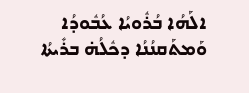ܐܠܰܗܳܐ ܒܳܪܽܘܝܳܐ ܥܳܒܽܘܕܳܐ ܘܰܡܬܰܩܢܳܢܳܐ ܕܟܽܠܳܗ̇ ܒܪܺܝܬܳܐ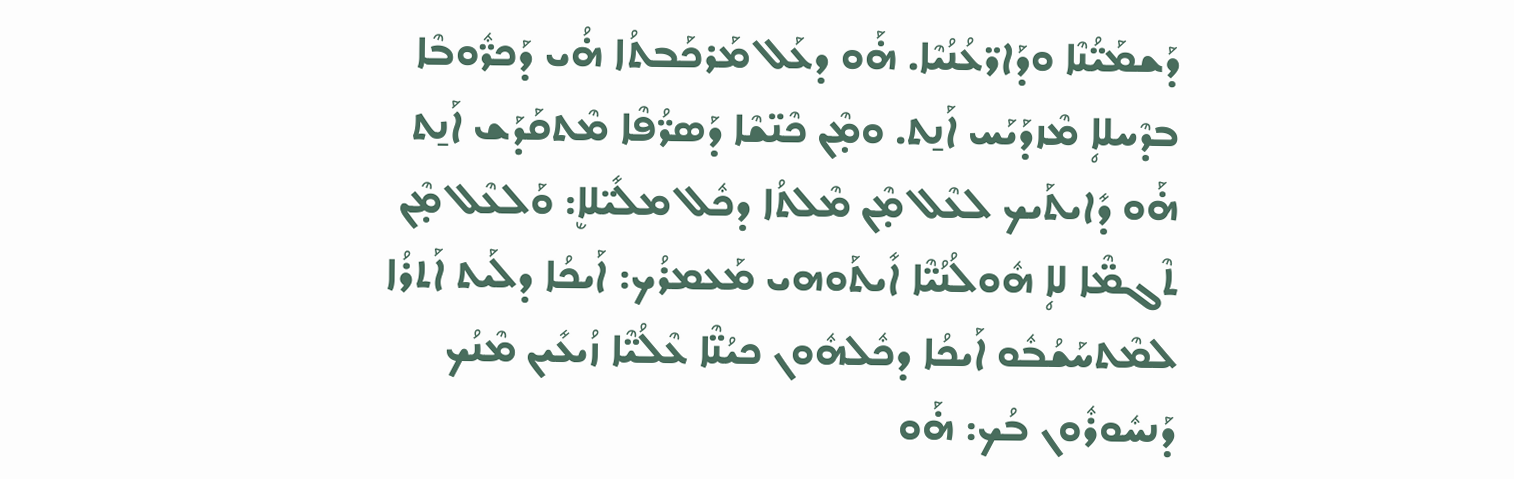ܕܰܫܡܰܝ̈ܳܢܶܐ ܘܕܰܐܪ̈ܥܳܢܳܝܶܐ. ܗ̇ܰܘ ܕܥܰܠ ܡܰܪܟܰܒܬܳܐ ܗ̇ܳܝ ܕܰܟܪ̈ܽܘܒܶܐ ܒܕܶܚܠܐܴ ܡܶܙܕܰܝܰܚ ܐܰܢ̱ܬ. ܘܡ̣ܶܢ ܟܶܢ̈ܫܶܐ ܕܰܣܪ̈ܳܦܶܐ ܡܶܬܩܰܕܰܫ ܐܰܢ̱ܬ ܗ̇ܰܘ ܕܺܐܝܬܰܝܟ ܠܥܶܠ ܡ̣ܶܢ ܡܶܠܬܳܐ ܕܟܽܠ ܡܠܺܝ̈ܠܐܷ: ܘܰܠܥܶܠ ܡ̣ܶܢ ܬܶܓܡ̈ܶܐ ܠܐܴ ܗܽܘܠܳܢܳܝ̈ܶܐ ܐܺܝܬܰܘܗܝ ܡܰܥܡܪܳܟ: ܐܰܝܟܳܐ ܕܠܰܝܬ ܐܰܬܪܳܐ ܠܡܶܬܚܰܫܳܒܽܘ ܐܰܝܟܳܐ ܕܟܽܠܗܽܘܢ ܟܝܳܢ̈ܶܐ ܥܶܠܳܝ̈ܶܐ ܙܳܝܥܺܝܢ ܡܶܢܳܟ ܕܰܢܚܽܘܪܽܘܢ ܒܳܟ: ܗ̇ܰܘ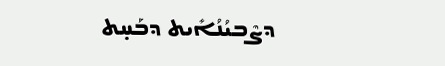ܕܨܶܒܝܳܢܳܐܺܝܬ ܕܒܰܚ̣ܬ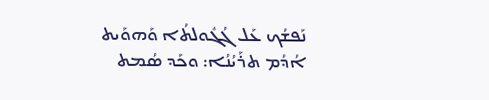ܢܰܦܫܳܟ ܥܰܠ ܓܳܓܽܘܠܬܳܐ ܘܰܗܘܰܝܬ ܐܳܕܳܡ ܬܪܰܝܳܢܳܐ: ܘܟܰܕ ܣܳܡܬ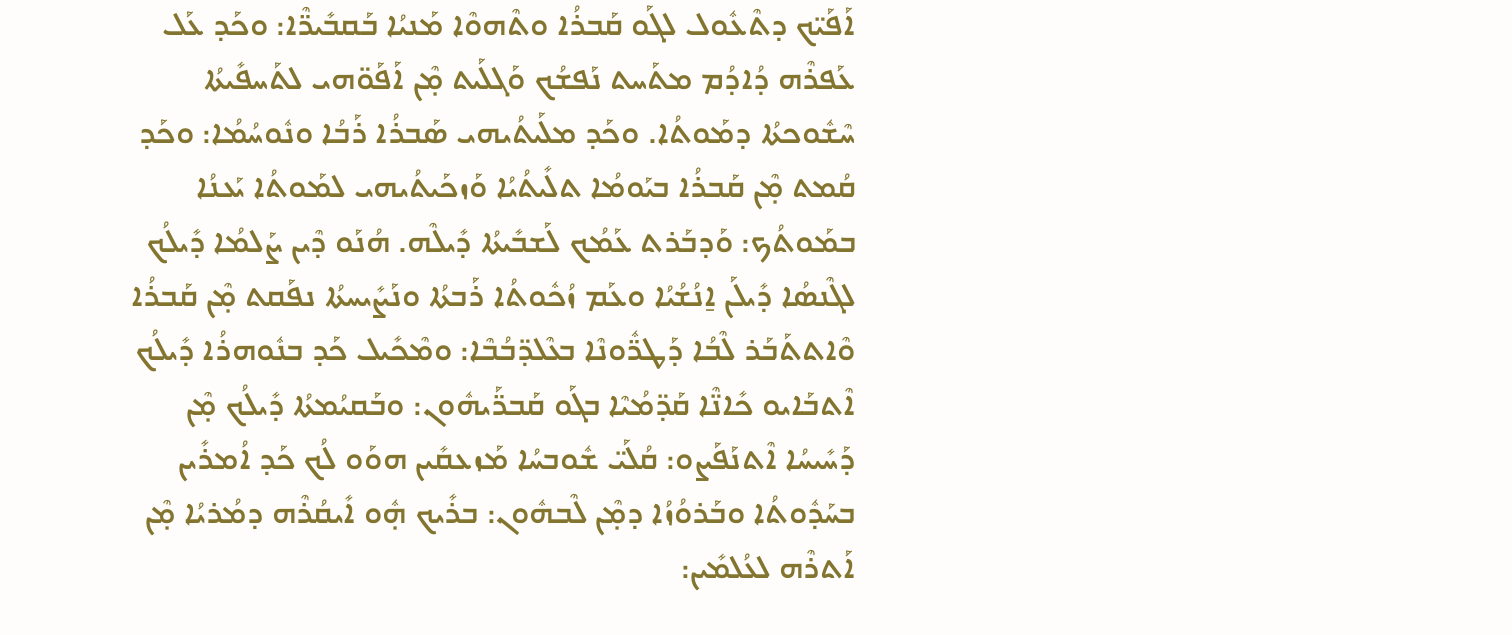ܐܰܦܰܝ̈ܟ ܕܬܶܥܽܘܠ ܠܓܰܘ ܩܰܒܪܳܐ ܘܬܶܗܘܶܐ ܡܰܢܝܳܐ ܒܰܩܒܺܝܪ̈ܶܐ: ܘܟܰܕ ܥܰܠ ܥܰܦܪܶܗ ܕܳܐܕܳܡ ܡܬܰܚܬ ܢܰܦܫܳܟ ܘܰܓܠܰܝܬ ܡ̣ܶܢ ܐܰܦܰܘ̈ܗܝ ܠܬܰܚܦܺܝܬܳܐ ܚܶܫܽܘܟܬܳܐ ܕܡܰܘܬܳܐ. ܘܟܰܕ ܡܠܰܝܬܳܝܗܝ ܣܰܒܪܳܐ ܪܰܒܳܐ ܘܢܽܘܚܳܡܳܐ: ܘܟܰܕ ܩܳܡܬ ܡ̣ܶܢ ܩܰܒܪܳܐ ܒܝܰܘܡܳܐ ܬܠܺܝܬܳܝܳܐ ܘܰܙܟܰܝܬܳܝܗܝ ܠܡܰܘܬܳܐ ܝܰܥܢܳܐ ܒܡܰܘܬܳܟ: ܘܰܕܒܰܪܬ ܥܰܡܳܟ ܠܰܫܒܺܝܬܳܐ ܕܺܝܠܶܗ. ܗܳܢܰܘ ܕܶܝܢ ܨܰܠܡܳܐ ܕܺܝܠܳܟ ܠܓܶܢܣܳܐ ܕܺܝܠܰܢ ܐ̱ܢܳܫܳܝܳܐ ܘܥܰܡ ܙܳܟܽܘܬܳܐ ܪܰܒܬܳܐ ܘܢܰܨܺܝܚܬܳܐ ܢܦܰܩܬ ܡ̣ܶܢ ܩܰܒܪܳܐ ܘܶܐܬܬܰܒܰܪ ܠܶܒܳܐ ܕܰܛܪ̈ܽܘܢܶܐ ܒܥܶܠܕ̈ܒܳܒܶܐ: ܘܡܶܟܺܝܠ ܟܰܕ ܒܢܽܘܗܪܳܐ ܕܺܝܠܳܟ ܐܶܬܒܰܐܝܘ ܟܺܐܢ̈ܶܐ ܩܰܕ̈ܡܳܝܶܐ ܒܓܰܘ ܩܰܒܪ̈ܰܝܗܽܘܢ: ܘܒܰܩܝܳܡܬܳܐ ܕܺܝܠܳܟ ܡ̣ܶܢ ܕܰܚܺܝܚܳܐ ܐܶܬܢܰܦܰܨܘ: ܩܳܠܰܝ̈ ܫܽܘܒܚܳܐ ܡܰܙܥܩܺܝܢ ܗܘܰܘ ܠܳܟ ܟܰܕ ܐܳܡܪܺܝܢ ܒܚܰܕܽܘܬܳܐ ܘܒܰܪܘܳܙܳܐ ܕܡ̣ܶܢ ܠܶܒܗܽܘܢ: ܒܪܺܝܟ ܗ̣ܽܘ ܐܺܝܩܳܪܶܗ ܕܡܳܪܝܳܐ ܡ̣ܶܢ ܐܰܬܪܶܗ ܠܥܳܠܡܺܝܢ: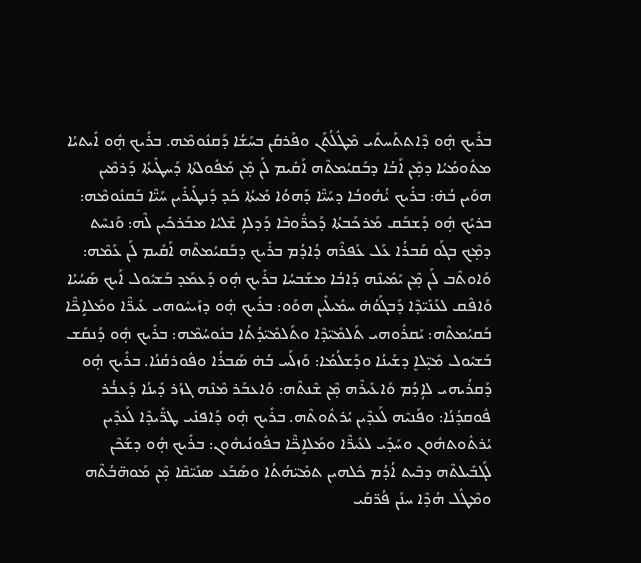ܒܪܺܝܟ ܗ̣ܽܘ ܕܶܐܬܬܰܚܬܺܝ ܡܶܛܽܠܳܬܰܢ ܘܦܰܪܩܰܢ ܒܚܰܫܳܐ ܕܰܩܢܽܘܡܶܗ. ܒܪܺܝܟ ܗ̣ܽܘ ܐܺܝܬܝܳܐ ܡܬܽܘܡܳܝܳܐ ܕܡ̣ܶܢ ܐܰܒܳܐ ܕܒܰܩܝܳܡܬܶܗ ܐܰܩܺܝܡ ܠܰܢ ܡ̣ܶܢ ܡܰܦܽܘܠܬܳܐ ܕܰܚܛܺܝܬܳܐ ܕܰܪܡܶܝܢ ܗܘܰܝܢ ܒܳܗ̇: ܒܪܺܝܟ ܝ̇ܳܗܽܘܒܳܐ ܕܚܰܝ̈ܶܐ ܕܰܗܘܳܐ ܡܺܝܬܳܐ ܟܰܕ ܕܰܢܛܺܝܪܺܝܢ ܚܰܝ̈ܶܐ ܒܰܩܢܽܘܡܶܗ: ܒܪܝܺܟ ܗ̣ܽܘ ܕܰܫܒܰܩ ܡܰܪܟܰܒܬܳܐ ܕܰܟܪ̈ܽܘܒܶܐ ܕܰܕܠܐܴ ܫܶܠܝܳܐ ܡܒܰܪܟܺܝܢ ܠܶܗ: ܘܰܢܚܶܬ ܕܡ̣ܶܟ ܒܓܰܘ ܩܰܒܪܳܐ ܥܰܠ ܥܰܦܪܶܗ ܕܳܐܕܳܡ ܒܪܺܝܟ ܕܒܰܩܝܳܡܬܶܗ ܐܰܩܺܝܡ ܠܰܢ ܥܰܡܶܗ: ܘܰܐܘܬܶܒ ܠܰܢ ܡ̣ܶܢ ܝܰܡܺܝܢܶܗ ܕܰܐܒܳܐ ܡܫܰܒܚܳܐ ܒܪܺܝܟ ܗ̣ܽܘ ܕܰܥܡܰܕ ܒܰܫܝܽܘܠ ܐܰܝܟ ܣܰܚܳܝܳܐ ܘܰܐܦܶܩ ܠܥܰܢܺܝ̈ܕܶܐ ܕܰܒܓܰܘܳܗ̇ ܚܡܺܝܠܺܝܢ ܗܘܰܘ: ܒܪܺܝܟ ܗ̣ܽܘ ܕܙܰܝܚܽܘܗܝ ܥܺܝܪ̈ܶܐ ܘܡܰܠܐܱܟ̈ܶܐ ܒܰܩܝܳܡܬܶܗ: ܝܰܩܪܽܘܗܝ ܬܰܠܡܺܝ̈ܕܶܐ ܘܬܰܠܡܺܝ̈ܕܳܬܳܐ ܒܢܽܘܚܳܡܶܗ: ܒܪܺܝܟ ܗ̣ܽܘ ܕܰܢܩܰܫ ܒܰܫܝܽܘܠ ܡܺܝ̣̈ܠܐܷ ܕܫܰܝܢܳܐ ܘܕܰܫܠܳܡܳܐ: ܘܰܙܠܰܚ ܒܳܗ̇ ܣܰܒܪܳܐ ܘܦܽܘܪܩܳܢܳܐ. ܒܪܺܝܟ ܗ̣ܽܘ ܕܰܩܪܳܝܗܝ ܠܐܴܕܳܡ ܘܰܐܥܺܝܪܶܗ ܡ̣ܶܢ ܫܶܢܬܶܗ: ܘܰܐܥܒܰܪ ܡܶܢܶܗ ܓܙܳܪ ܕܺܝܢܳܐ ܕܰܥܒ̇ܳܪ ܦܽܘܩܕܳܢܳܐ: ܘܦܰܢܝܶܗ ܠܰܥܕܶܝܢ ܝܳܪܬܽܘܬܶܗ. ܒܪܺܝܟ ܗ̣ܽܘ ܕܰܐܦܢܺܝ ܛܪ̈ܺܝܕܶܐ ܠܰܥܕܶܝܢ ܝܳܪܬܽܘܬܗܽܘܢ ܘܚܰܕܺܝ ܠܥܺܝܪ̈ܶܐ ܘܡܰܠܐܱܟ̈ܶܐ ܒܦܽܘܢܳܝܗܽܘܢ: ܒܪܺܝܟ ܗ̣ܽܘ ܕܫܰܟܶܢ ܠܰܓܒܺܝܠܬܶܗ ܕܒܶܝܬ ܐܳܕܳܡ ܟܽܠܗܝܢ ܬܡܺܝ̈ܗܳܬܳܐ ܘܣܰܒܰܥ ܣܢܺܝ̈ܩܶܐ ܡ̣ܶܢ ܡܰܘܗ̈ܒܳܬܶܗ ܘܡܶܛܽܠ ܗܳܕܶܐ ܚܢܰܢ ܦܳܪ̈ܩܰܝ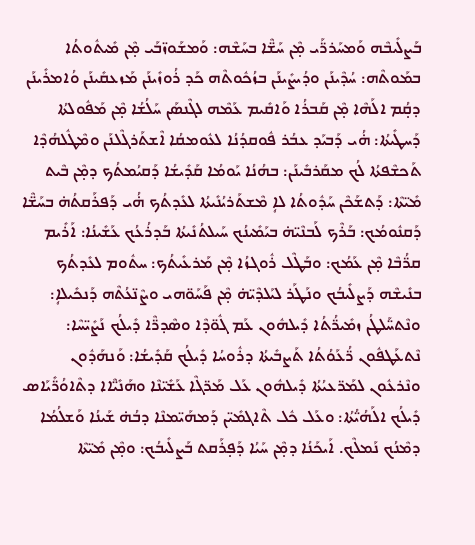ܒܰܨܠܺܝܒܶܗ ܘܰܡܚܰܪܪ̈ܰܝ ܡ̣ܶܢ ܚܰܫ̈ܶܐ ܒܚܰܫܶܗ: ܘܰܡܫܰܘܙ̈ܒܰܝ ܡ̣ܶܢ ܡܺܝܬܽܘܬܳܐ ܒܡܰܘܬܶܗ: ܚܳܕܶܝܢܰܢ ܘܕܳܝܨܺܝܢܰܢ ܒܙܳܟܽܘܬܶܗ ܟܰܕ ܪܳܘܙܺܝܢܰܢ ܡܰܙܥܩܺܝܢܰܢ ܘܳܐܡܪܺܝܢܰܢ ܕܩ̣ܳܡ ܐܠܰܗܶܐ ܡ̣ܶܢ ܩܰܒܪܳܐ ܘܰܐܩܺܝܡ ܥܰܡܶܗ ܠܓܶܢܣܰܢ ܚܰܠܳܫܳܐ ܡ̣ܶܢ ܡܰܦܽܘܠܬܳܐ ܕܰܚܛܺܝܬܳܐ: ܗ̇ܳܝ ܕܰܒܝܰܕ ܥܒܳܪ ܦܽܘܩܕܳܢܳܐ ܠܥܽܘܡܩܳܐ ܐܶܫܬܰܪܓܶܠܢܰܢ ܘܡܶܛܽܠܗܳܕܶܐ ܬܰܟܫܶܦܬܳܐ ܠܳܟ ܡܩܰܪܒܺܝܢܰܢ: ܒܗܳܢܳܐ ܝܰܘܡܳܐ ܩܰܕܺܝܫܳܐ ܕܰܩܝܳܡܬܳܟ ܕܡ̣ܶܢ ܒܶܝܬ ܡܺܝ̈ܬܶܐ: ܕܰܬܫܰܟܶܢ ܚܰܕܽܘܬܳܐ ܠܐܴ ܡܶܫܬܰܪܝܳܢܺܝܬܳܐ ܠܥܺܕܬܳܟ ܗ̇ܳܝ ܕܰܦܪܰܩܬܳܗ̇ ܒܚܰܫ̈ܶܐ ܕܰܩܢܽܘܡܳܟ: ܒܰܪܶܟ ܠܰܒܢܶܝ̈ܗ̇ ܒܝܰܡܺܝܢܳܟ ܚܰܝܠܬܳܢܺܝܬܳܐ ܒܰܕܪܳܥܳܟ ܥܰܫܺܝܢܳܐ: ܐܰܪܺܝܡ ܩܪ̈ܳܒܶܐ ܡ̣ܶܢ ܥܰܡܳܟ: ܘܒܰܛܶܠ ܪܽܘܓܙܳܐ ܡ̣ܶܢ ܡܰܪܥܺܝܬܳܟ: ܚܬܽܘܡ ܠܥܺܕܬܳܟ ܒܢܺܝܫܶܗ ܕܰܨܠܺܝܒܳܟ ܘܢܰܛܰܪ ܠܝܰܠܕܶܝ̈ܗ̇ ܡ̣ܶܢ ܦܰܚܰܘ̈ܗܝ ܘܨܶܢ̈ܥܳܬܶܗ ܕܰܢܟܺܝܠܐܴ: ܘܢܶܬܚ̈ܰܠܛܳܢ ܙܡܺܝܪ̈ܳܬܳܐ ܕܺܝܠܗܽܘܢ ܥܰܡ ܓܽܘ̈ܕܶܐ ܘܣܶܕܪ̈ܶܐ ܕܺܝܠܳܟ ܢܰܨܺܝ̈ܚܶܐ: ܢܶܬܥܰܛܦܽܘܢ ܪ̈ܳܥܰܘܳܬܳܐ ܬܰܨܒܺܝܬܳܐ ܕܪܽܘܚܳܐ ܕܺܝܠܳܟ ܩܰܕܺܝܫܳܐ: ܘܰܢܗܰܕܽܘܢ ܘܢܶܪܥܽܘܢ ܠܡܰܪ̈ܥܝܳܬܳܐ ܕܺܝܠܗܽܘܢ ܥܰܠ ܡܰܪ̈ܓܶܐ ܥܰܫܺܝ̈ܢܶܐ ܘܗܰܢܺܝ̈ܶܐܐ ܕܬܶܐܘܳܪ̈ܺܝܰܐܣ ܕܺܝܠܳܟ ܐܠܰܗܳܝ̈ܳܬܳܐ: ܘܥܰܠ ܟܽܠ ܬܶܐܓܡܺܝ̈ܢ ܕܰܡܗܰܝ̈ܡܢܶܐ ܕܒܳܗ̇ ܫܰܝܢܳܐ ܘܰܫܠܳܡܳܐ ܕܡܶܢܳܟ ܢܰܡܠܶܟ. ܐܰܝܟܰܢܳܐ ܕܡ̣ܶܢ ܚܰܝܳܐ ܕܰܦ̣ܪܰܩܬ ܒܰܨܠܺܝܒܳܟ: ܘܡ̣ܶܢ ܡܺܝ̈ܬܶܐ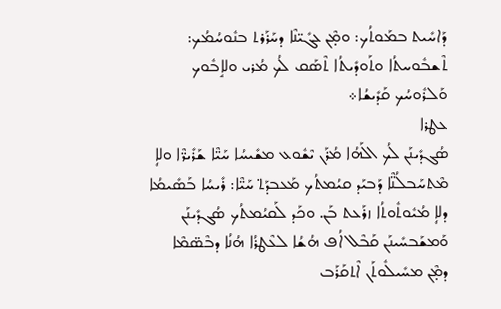ܕܰܐܚܺܝܬ ܒܡܰܘܬܳܟ: ܘܡ̣ܶܢ ܥܓܺܝ̈ܢܶܐ ܕܚܰܪܰܪܬ ܒܢܽܘܚܳܡܳܟ: ܬܶܫܒܽܘܚܬܳܐ ܘܬܰܘܕܺܝܬܳܐ ܬܶܣܰܩ ܠܳܟ ܡܳܪܝ ܘܠܐܱܒܽܘܟ ܘܰܠܪܽܘܚܳܟ ܩܰܕܺܝܫܳܐ܀
ܥܛܪܐ
ܣܳܓܕܺܝܢܰܢ ܠܳܟ ܐܠܰܗܳܐ ܡܳܪܰܢ ܝܶܫܽܘܥ ܡܫܺܝܚܳܐ ܚܰܝ̈ܶܐ ܫܰܪܺܝܪ̈ܶܐ ܘܠܐܴ ܡܶܬܚܰܒܠܳܢ̈ܶܐ ܕܰܒܝܰܕ ܩܝܳܡܬܳܟ ܡܰܥܒܕܰܬ݀ ܚܰܝ̈ܶܐ: ܪܺܝܚܳܐ ܒܰܣܺܝܡܳܐ ܕܠܐܴ ܡܳܝܽܘܬܽܘܬܳܐ ܙܪܰܥܬ ܒܰܢ. ܘܟܰܕ ܠܰܩܝܳܡܬܳܟ ܣܳܓܕܺܝܢܰܢ ܘܰܡܫܰܒܚܺܝܢܰܢ ܩܰܒܶܠ ܐܳܦ ܗܳܫܳܐ ܠܥܶܛܪܳܐ ܗܳܢܳܐ ܕܒܶܣ̈ܡܶܐ ܕܡ̣ܶܢ ܡܚܺܝܠܽܘܬܰܢ ܐܶܬܩܰܪܰܒ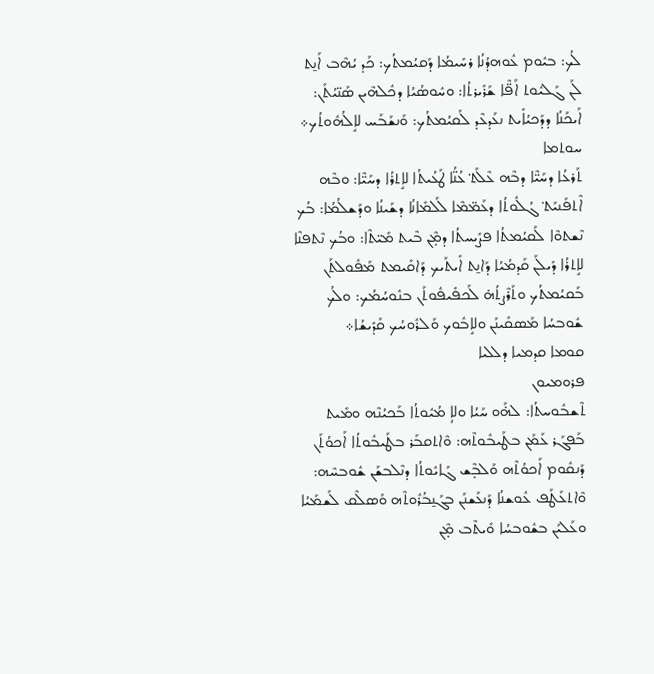ܠܳܟ: ܒܝܽܘܡ ܥܽܘܗܕܳܢܳܐ ܪܚܺܝܡܳܐ ܕܰܩܝܳܡܬܳܟ: ܟܰܕ ܝܳܗܶܒ ܐܰܢ̱ܬ ܠܰܢ ܓܰܠܝܽܘܬ ܐܰܦ̈ܶܐ ܫܰܪܺܝܪܬܳܐ: ܘܚܽܘܣܳܝܳܐ ܕܟܽܠܗܶܝܢ ܣܰܢ̈ܝܳܬܰܢ: ܐܰܝܟܰܢܳܐ ܕܕܰܟܝܳܐܺܝܬ ܢܥܰܕܥܶܕ ܠܰܩܝܳܡܬܳܟ: ܘܰܢܫܰܒܰܚ ܠܐܱܠܳܗܽܘܬܳܟ܀
ܚܘܬܡܐ
ܬܰܪܥܳܐ ܕܚܰܝ̈ܶܐ ܕܒܶܗ ܥܶܠܰܬ݀ ܥܳܢ̈ܳܐ ܛܰܥܳܝܬܳܐ ܠܐܱܬܪܳܐ ܕܚܰܝ̈ܶܐ: ܘܒܶܗ ܐܶܬܦܰܢܝܰܬ݀ ܓܳܠܽܘܬܳܐ ܕܥܰܡ̈ܡܶܐ ܠܰܠܡܺܐܢܳܐ ܕܫܰܝܢܳܐ ܘܕܰܫܠܳܡܳܐ: ܒܳܟ ܢܶܫܬܘܶܐ ܠܰܩܝܳܡܬܳܐ ܦܨܺܝܚܬܳܐ ܕܡ̣ܶܢ ܒܶܝܬ ܡܺܝ̈ܬܶܐ: ܘܒܳܟ ܢܶܬܦܢܶܐ ܠܐܱܬܪܳܐ ܕܺܝܠܰܢ ܩܰܕܡܳܝܳܐ ܕܰܐܢ̱ܬ ܐܺܝܬܰܝܟ ܕܰܐܩܺܝܡܬ ܡܰܦܽܘܠܬܰܢ ܒܰܩܝܳܡܬܳܟ ܘܬܰܪܶܨܬܳܗ̇ ܠܰܟܦܺܝܦܽܘܬܰܢ ܒܢܽܘܚܳܡܳܟ: ܘܠܳܟ ܫܽܘܒܚܳܐ ܡܰܣܩܺܝܢܰܢ ܘܠܐܱܒܽܘܟ ܘܰܠܪܽܘܚܳܟ ܩܰܕܺܝܫܳܐ܀
ܩܘܡܐ ܩܕܡܝܐ ܕܠܠܝܐ
ܦܪܘܡܝܘܢ
ܬܶܫܒܽܘܚܬܳܐ: ܠܗ̇ܰܘ ܚܰܝܳܐ ܘܠܐܴ ܡܳܝܽܘܬܳܐ ܒܰܟܝܳܢܶܗ ܘܡܺܝܬ ܒܰܦܓܰܪ ܥܰܡܰܢ ܒܛܰܝܒܽܘܬܶܗ: ܘܶܐܬܩܒܰܪ ܒܛܰܝܒܽܘܬܳܐ ܐܰܟܘܳܬܰܢ ܕܰܢܩܽܘܡ ܐܰܟܘܳܬܶܗ ܘܰܠܒ̣ܶܫ ܓܰܐܝܽܘܬܳܐ ܕܢܶܠܒܫܰܢ ܫܽܘܒܚܶܗ: ܘܶܐܬܥܰܛܰܦ ܥܽܘܫܢܳܐ ܕܰܢܥܰܫܢܰܢ ܒܓܰܢ̱ܒܳܪܽܘܬܶܗ ܘܰܣܠܶܩ ܠܰܫܡܰܝܳܐ ܘܥܰܠܝܰܢ ܒܫܽܘܒܚܳܐ ܘܺܝܬܶܒ ܡ̣ܶܢ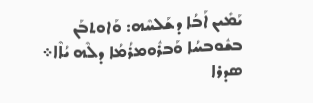ܝܰܡܺܝܢ ܐܰܒܳܐ ܕܫܰܠܚܶܗ: ܘܰܐܘܬܒܰܢ ܒܫܽܘܒܚܳܐ ܘܰܒܪܽܘܡܪܳܡܳܐ ܕܠܶܗ ܝܳܐܶܐ܀
ܣܕܪܐ